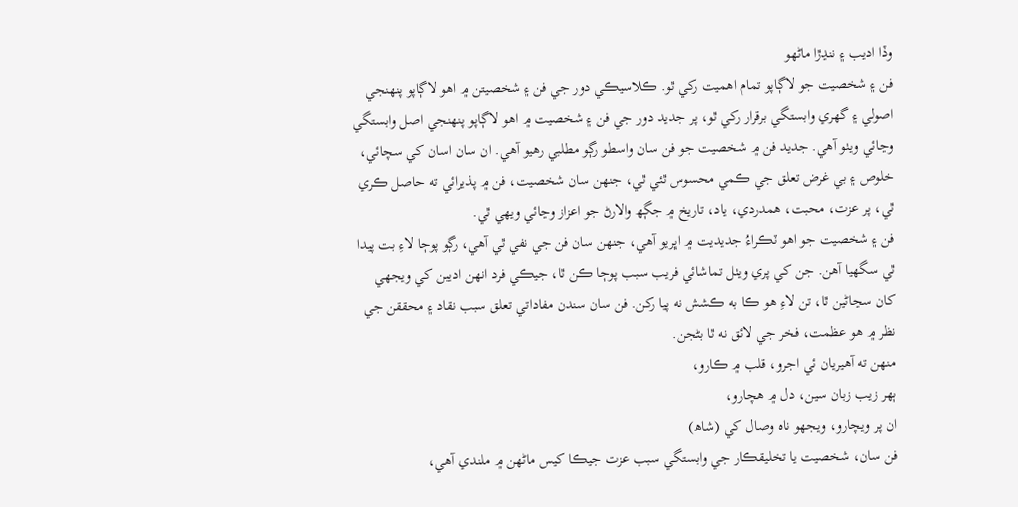وڏا اديب ۽ ننڍڙا ماڻهو
فن ۽ شخصيت جو لاڳاپو تمام اهميت رکي ٿو. ڪلاسيڪي دور جي فن ۽ شخصيتن ۾ اهو لاڳاپو پنهنجي اصولي ۽ گهري وابستگي برقرار رکي ٿو، پر جديد دور جي فن ۽ شخصيت ۾ اهو لاڳاپو پنهنجي اصل وابستگي وڃائي ويٺو آهي. جديد فن ۾ شخصيت جو فن سان واسطو رڳو مطلبي رهيو آهي. ان سان اسان کي سچائي، خلوص ۽ بي غرض تعلق جي ڪمي محسوس ٿئي ٿي، جنھن سان شخصيت، فن ۾ پذيرائي ته حاصل ڪري ٿي، پر عزت، محبت، ھمدردي، ياد، تاريخ ۾ جڳھ والارڻ جو اعزاز وڃائي ويهي ٿي.
فن ۽ شخصيت جو اهو ٽڪراءُ جديديت ۾ اڀريو آهي، جنھن سان فن جي نفي ٿي آهي، رڳو پوڄا لاءِ بت پيدا ٿي سگهيا آهن. جن کي پري ويٺل تماشائي فريب سبب پوڄا ڪن ٿا، جيڪي فرد انهن اديبن کي ويجهي کان سڃاڻين ٿا، تن لاءِ هو ڪا به ڪشش نه پيا رکن. فن سان سندن مفاداتي تعلق سبب نقاد ۽ محققن جي نظر ۾ هو عظمت، فخر جي لائق نه ٿا بڻجن.
منهن ته آهيريان ئي اجرو، قلب ۾ ڪارو،
ٻھر زيب زبان سين، دل ۾ هچارو،
ان پر ويچارو، ويجھو ناه وصال کي (شاھ)
فن سان، شخصيت يا تخليقڪار جي وابستگي سبب عزت جيڪا کيس ماڻهن ۾ ملندي آهي،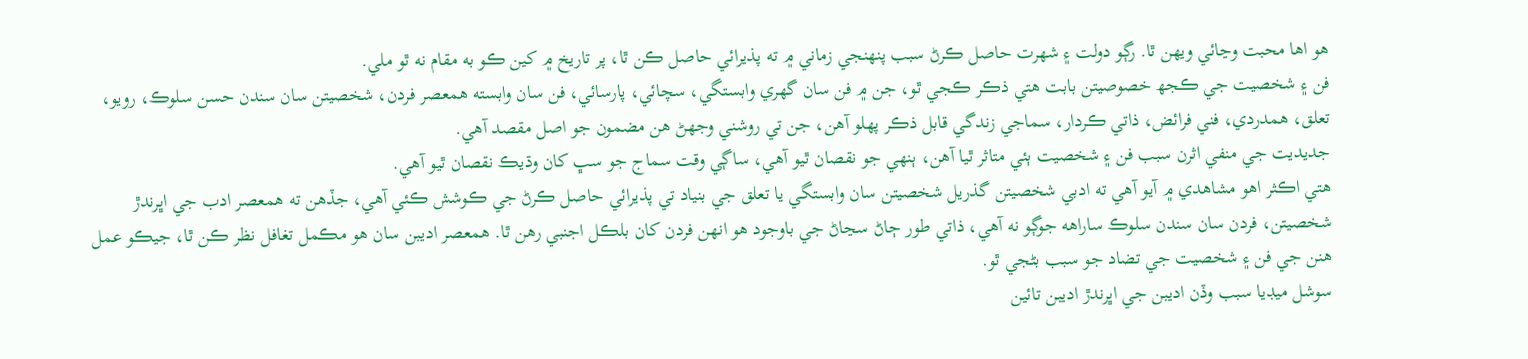ھو اها محبت وڃائي ويهن ٿا. رڳو دولت ۽ شهرت حاصل ڪرڻ سبب پنهنجي زماني ۾ ته پذيرائي حاصل ڪن ٿا، پر تاريخ ۾ کين ڪو به مقام نه ٿو ملي.
فن ۽ شخصيت جي ڪجھ خصوصيتن بابت هتي ذڪر ڪجي ٿو، جن ۾ فن سان گهري وابستگي، سچائي، پارسائي، فن سان وابسته همعصر فردن، شخصيتن سان سندن حسن سلوڪ، رويو، تعلق، ھمدردي، فني فرائض، ذاتي ڪردار، سماجي زندگي قابل ذڪر پهلو آهن، جن تي روشني وجهڻ هن مضمون جو اصل مقصد آهي.
جديديت جي منفي اثرن سبب فن ۽ شخصيت ٻئي متاثر ٿيا آهن، ٻنھي جو نقصان ٿيو آهي، ساڳي وقت سماج جو سڀ کان وڌيڪ نقصان ٿيو آهي.
هتي اڪثر اهو مشاهدي ۾ آيو آهي ته ادبي شخصيتن گذريل شخصيتن سان وابستگي يا تعلق جي بنياد تي پذيرائي حاصل ڪرڻ جي ڪوشش ڪئي آهي، جڏھن ته همعصر ادب جي اڀرندڙ شخصيتن، فردن سان سندن سلوڪ ساراهه جوڳو نه آهي، ذاتي طور ڄاڻ سڃاڻ جي باوجود هو انهن فردن کان بلڪل اجنبي رهن ٿا. همعصر اديبن سان هو مڪمل تغافل نظر ڪن ٿا، جيڪو عمل هنن جي فن ۽ شخصيت جي تضاد جو سبب بڻجي ٿو.
سوشل ميڊيا سبب وڏن اديبن جي اڀرندڙ اديبن تائين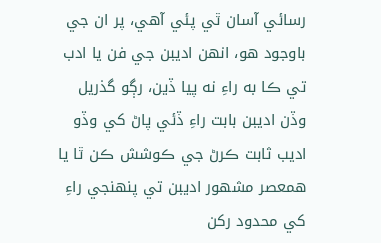رسائي آسان ٿي پئي آهي، پر ان جي باوجود هو، انهن اديبن جي فن يا ادب تي ڪا به راءِ نه پيا ڏين، رڳو گذريل وڏن اديبن بابت راءِ ڏئي پاڻ کي وڏو اديب ثابت ڪرڻ جي ڪوشش ڪن ٿا يا ھمعصر مشهور اديبن تي پنهنجي راءِ کي محدود رکن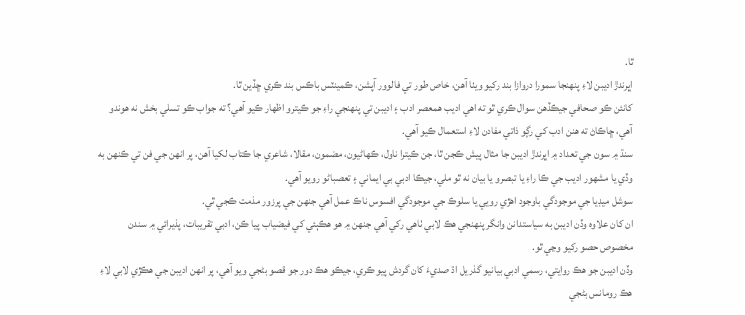ٿا.
اڀرندڙ اديبن لاءِ پنهنجا سمورا دروازا بند رکيو ويٺا آهن، خاص طور تي فالوور آپشن، ڪمينٽس باڪس بند ڪري ڇڏين ٿا.
کانئن ڪو صحافي جيڪڏهن سوال ڪري ٿو ته اهي اديب همعصر ادب ۽ اديبن تي پنهنجي راءِ جو ڪيترو اظهار ڪيو آهي؟ ته جواب ڪو تسلي بخش نه هوندو آهي، ڇاڪاڻ ته هنن ادب کي رڳو ذاتي مفادن لاءِ استعمال ڪيو آهي.
سنڌ ۾ سون جي تعداد ۾ اڀرندڙ اديبن جا مثال پيش ڪجن ٿا، جن ڪيترا ناول، ڪهاڻيون، مضمون، مقالا، شاعري جا ڪتاب لکيا آهن، پر انهن جي فن تي ڪنهن به وڏي يا مشھور اديب جي ڪا راءِ يا تبصرو يا بيان نه ٿو ملي، جيڪا ادبي بي ايماني ۽ تعصباڻو رويو آهي.
سوشل ميڊيا جي موجودگي باوجود اھڙي رويي يا سلوڪ جي موجودگي افسوس ناڪ عمل آهي جنهن جي پرزور مذمت ڪجي ٿي.
ان کان علاوه وڏن اديبن به سياستدانن وانگر پنهنجي هڪ لابي ٺاهي رکي آهي جنهن ۾ هو هڪٻئي کي فيضياب پيا ڪن، ادبي تقريبات، پذيرائي ۾ سندن مخصوص حصو رکيو وڃي ٿو.
وڏن اديبن جو هڪ روايتي، رسمي ادبي بيانيو گذريل اڌ صديءَ کان گردش پيو ڪري، جيڪو هڪ دور جو قصو بڻجي ويو آهي، پر انهن اديبن جي ھڪڙي لابي لاءِ هڪ رومانس بڻجي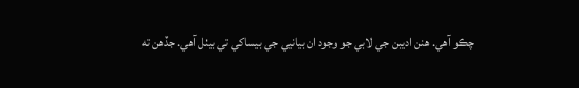چڪو آهي. هنن اديبن جي لابي جو وجود ان بيانيي جي بيساکي تي بيٺل آهي. جڏهن ته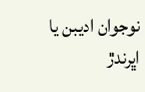نوجوان اديبن يا اڀرندڙ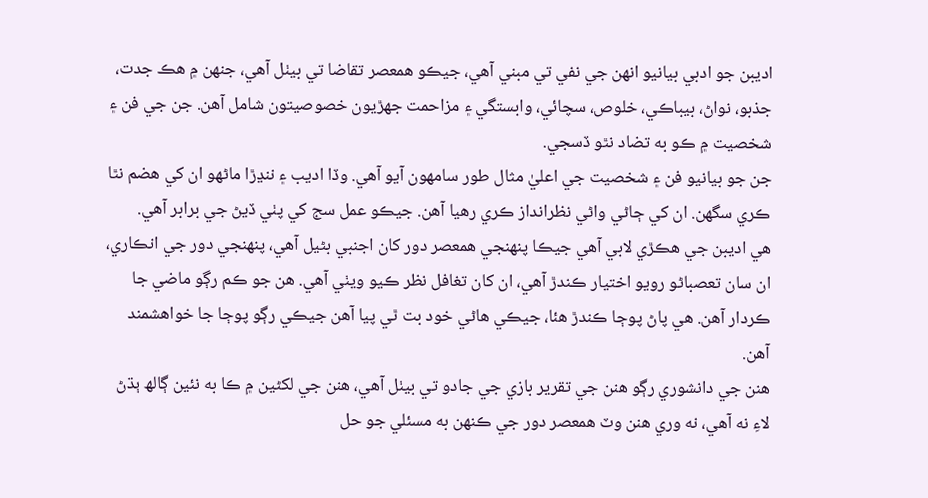اديبن جو ادبي بيانيو انهن جي نفي تي مبني آهي، جيڪو همعصر تقاضا تي بيٺل آهي، جنهن ۾ هڪ جدت، جذبو، نواڻ، بيباڪي، خلوص، سچائي، وابستگي ۽ مزاحمت جھڙيون خصوصيتون شامل آهن. جن جي فن ۽ شخصيت ۾ ڪو به تضاد نٿو ڏسجي.
جن جو بيانيو فن ۽ شخصيت جي اعليٰ مثال طور سامھون آيو آهي. وڏا اديب ۽ ننڍڙا ماڻهو ان کي هضم نٿا ڪري سگهن. ان کي ڄاڻي واڻي نظرانداز ڪري رهيا آهن. جيڪو عمل سج کي پٺي ڏيڻ جي برابر آهي.
هي اديبن جي ھڪڙي لابي آهي جيڪا پنهنجي ھمعصر دور کان اجنبي بڻيل آهي، پنهنجي دور جي انڪاري، ان سان تعصباڻو رويو اختيار ڪندڙ آهي، ان کان تغافل نظر ڪيو ويٺي آهي. هن جو ڪم رڳو ماضي جا ڪردار آهن. هي پاڻ پوڄا ڪندڙ هئا، جيڪي ھاڻي خود بت ٿي پيا آهن جيڪي رڳو پوڄا جا خواهشمند آهن.
هنن جي دانشوري رڳو هنن جي تقرير بازي جي جادو تي بيٺل آهي، هنن جي لکڻين ۾ ڪا به نئين ڳالھ ٻڌڻ لاءِ نه آهي، نه وري هنن وٽ همعصر دور جي ڪنهن به مسئلي جو حل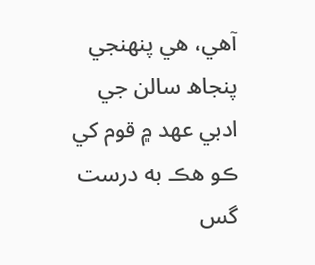آهي، هي پنهنجي پنجاھ سالن جي ادبي عهد ۾ قوم کي ڪو هڪ به درست گس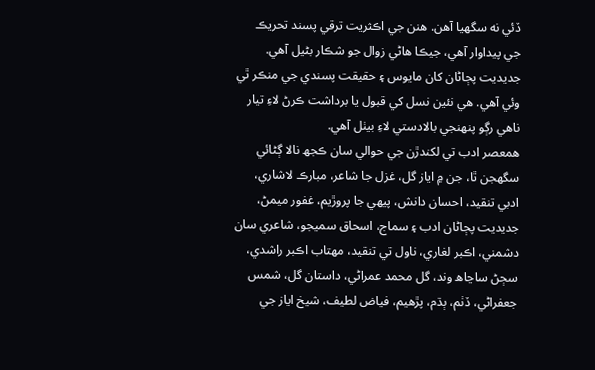ڏئي نه سگهيا آهن. هنن جي اڪثريت ترقي پسند تحريڪ جي پيداوار آهي، جيڪا هاڻي زوال جو شڪار بڻيل آهي. جديديت پڄاڻان کان مايوس ۽ حقيقت پسندي جي منڪر ٿي وئي آهي. هي نئين نسل کي قبول يا برداشت ڪرڻ لاءِ تيار ناهي رڳو پنهنجي بالادستي لاءِ بيٺل آهي.
ھمعصر ادب تي لکندڙن جي حوالي سان ڪجھ نالا ڳڻائي سگهجن ٿا، جن ۾ اياز گل، غزل جا شاعر، مبارڪ لاشاري، ادبي تنقيد، احسان دانش، پيهي جا پروڙيم، غفور ميمڻ، جديديت پڄاڻان ادب ۽ سماج، اسحاق سميجو، شاعري سان دشمني، اڪبر لغاري، ناول تي تنقيد، مھتاب اڪبر راشدي، سڄڻ ساڃاھ وند، گل محمد عمراڻي، داستان گل، شمس جعفراڻي، ڏٺم، ٻڌم، پڙهيم، فياض لطيف، شيخ اياز جي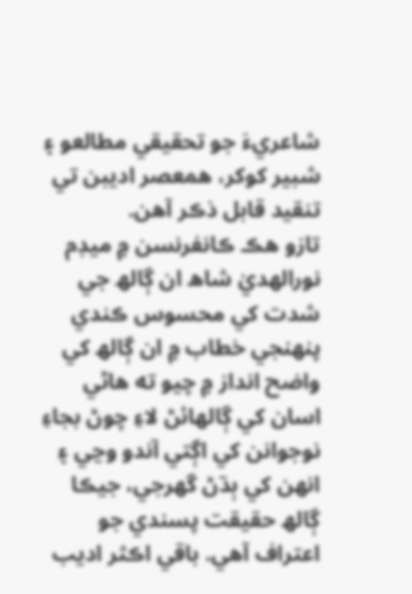شاعريءَ جو تحقيقي مطالعو ۽ شبير کوکر، همعصر اديبن تي تنقيد قابل ذڪر آهن.
تازو هڪ ڪانفرنسن ۾ ميڊم نورالهديٰ شاھ ان ڳالھ جي شدت کي محسوس ڪندي پنهنجي خطاب ۾ ان ڳالھ کي واضح انداز ۾ چيو ته ھاڻي اسان کي ڳالهائڻ لاءِ چوڻ بجاءِ نوجوانن کي اڳتي آندو وڃي ۽ انهن کي ٻڌڻ گهرجي، جيڪا ڳالھ حقيقت پسندي جو اعتراف آهي. باقي اڪثر اديب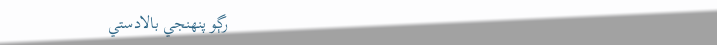رڳو پنهنجي بالادستي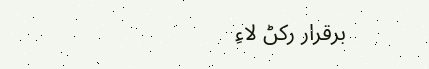برقرار رکڻ لاءِ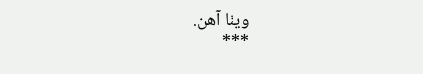ويٺا آهن.
***